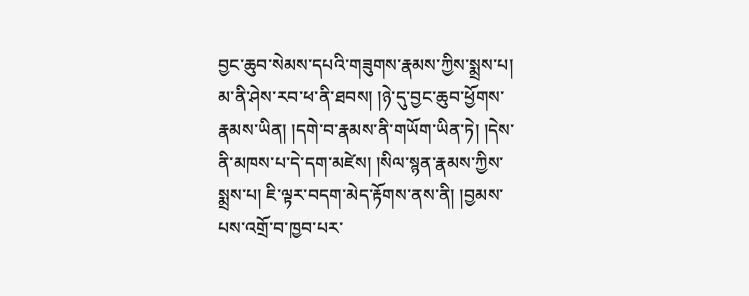བྱང་ཆུབ་སེམས་དཔའི་གཟུགས་རྣམས་ཀྱིས་སྨྲས་པ། མ་ནི་ཤེས་རབ་ཕ་ནི་ཐབས། །ཉེ་དུ་བྱང་ཆུབ་ཕྱོགས་རྣམས་ཡིན། །དགེ་བ་རྣམས་ནི་གཡོག་ཡིན་ཏེ། །དེས་ནི་མཁས་པ་དེ་དག་མཛེས། །སིལ་སྙན་རྣམས་ཀྱིས་སྨྲས་པ། ཇི་ལྟར་བདག་མེད་རྟོགས་ནས་ནི། །བྱམས་པས་འགྲོ་བ་ཁྱབ་པར་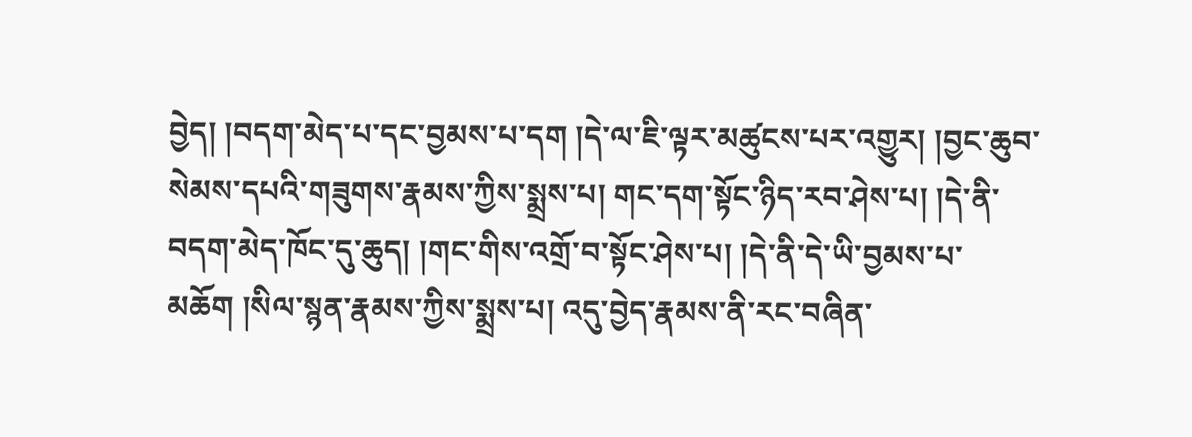བྱེད། །བདག་མེད་པ་དང་བྱམས་པ་དག །དེ་ལ་ཇི་ལྟར་མཚུངས་པར་འགྱུར། །བྱང་ཆུབ་སེམས་དཔའི་གཟུགས་རྣམས་ཀྱིས་སྨྲས་པ། གང་དག་སྟོང་ཉིད་རབ་ཤེས་པ། །དེ་ནི་བདག་མེད་ཁོང་དུ་ཆུད། །གང་གིས་འགྲོ་བ་སྟོང་ཤེས་པ། །དེ་ནི་དེ་ཡི་བྱམས་པ་མཆོག །སིལ་སྙན་རྣམས་ཀྱིས་སྨྲས་པ། འདུ་བྱེད་རྣམས་ནི་རང་བཞིན་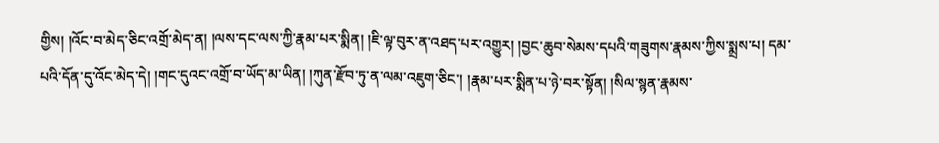གྱིས། །འོང་བ་མེད་ཅིང་འགྲོ་མེད་ན། །ལས་དང་ལས་ཀྱི་རྣམ་པར་སྨིན། །ཇི་ལྟ་བུར་ན་འཐད་པར་འགྱུར། །བྱང་ཆུབ་སེམས་དཔའི་གཟུགས་རྣམས་ཀྱིས་སྨྲས་པ། དམ་པའི་དོན་དུ་འོང་མེད་དེ། །གང་དུའང་འགྲོ་བ་ཡོད་མ་ཡིན། །ཀུན་རྫོབ་ཏུ་ན་ལམ་འཇུག་ཅིང་། །རྣམ་པར་སྨིན་པ་ཉེ་བར་སྟོན། །སིལ་སྙན་རྣམས་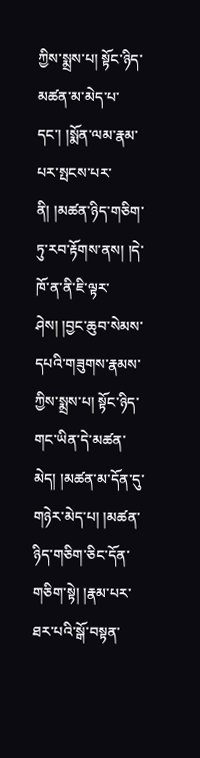ཀྱིས་སྨྲས་པ། སྟོང་ཉིད་མཚན་མ་མེད་པ་དང་། །སྨོན་ལམ་རྣམ་པར་སྤངས་པར་ནི། །མཚན་ཉིད་གཅིག་ཏུ་རབ་རྟོགས་ནས། །དེ་ཁོ་ན་ནི་ཇི་ལྟར་ཤེས། །བྱང་ཆུབ་སེམས་དཔའི་གཟུགས་རྣམས་ཀྱིས་སྨྲས་པ། སྟོང་ཉིད་གང་ཡིན་དེ་མཚན་མེད། །མཚན་མ་དོན་དུ་གཉེར་མེད་པ། །མཚན་ཉིད་གཅིག་ཅིང་དོན་གཅིག་སྟེ། །རྣམ་པར་ཐར་པའི་སྒོ་བསྟན་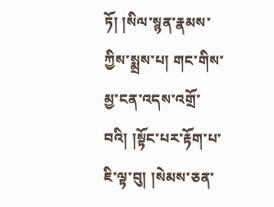ཏོ། །སིལ་སྙན་རྣམས་ཀྱིས་སྨྲས་པ། གང་གིས་མྱ་ངན་འདས་འགྲོ་བའི། །སྟོང་པར་རྟོག་པ་ཇི་ལྟ་བུ། །སེམས་ཅན་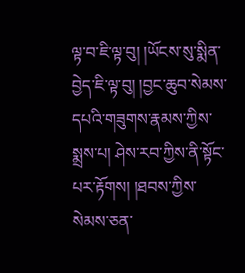ལྟ་བ་ཇི་ལྟ་བུ། །ཡོངས་སུ་སྨིན་བྱེད་ཇི་ལྟ་བུ། །བྱང་ཆུབ་སེམས་དཔའི་གཟུགས་རྣམས་ཀྱིས་སྨྲས་པ། ཤེས་རབ་ཀྱིས་ནི་སྟོང་པར་རྟོགས། །ཐབས་ཀྱིས་སེམས་ཅན་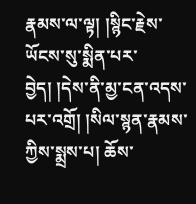རྣམས་ལ་ལྟ། །སྙིང་རྗེས་ཡོངས་སུ་སྨིན་པར་བྱེད། །དེས་ནི་མྱ་ངན་འདས་པར་འགྲོ། །སིལ་སྙན་རྣམས་ཀྱིས་སྨྲས་པ། ཆོས་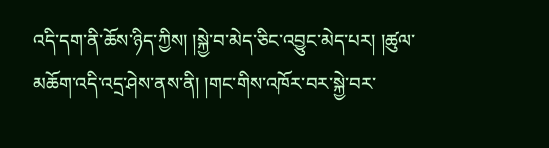འདི་དག་ནི་ཆོས་ཉིད་ཀྱིས། །སྐྱེ་བ་མེད་ཅིང་འབྱུང་མེད་པར། །ཚུལ་མཆོག་འདི་འདྲ་ཤེས་ནས་ནི། །གང་གིས་འཁོར་བར་སྐྱེ་བར་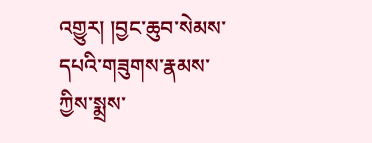འགྱུར། །བྱང་ཆུབ་སེམས་དཔའི་གཟུགས་རྣམས་ཀྱིས་སྨྲས་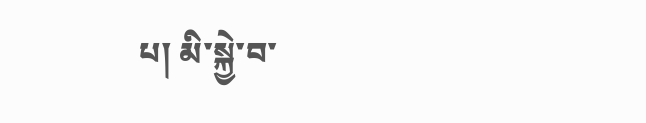པ། མི་སྐྱེ་བ་